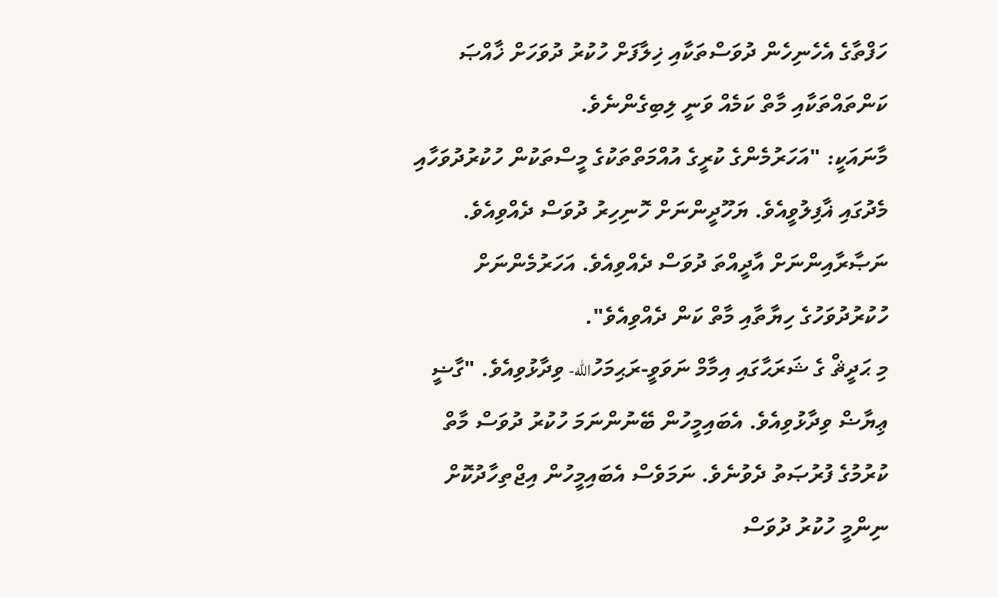ހަފްތާގެ އެހެނިހެން ދުވަސްތަކާއި ޚިލާފަށް ހުކުރު ދުވަހަށް ޚާއްޞަ ކަންތައްތަކާއި މާތް ކަމެއް ވަނީ ލިބިގެންނެވެ.
މާނައަކީ: "އަހަރުމެންގެ ކުރީގެ އުއްމަތްތަކުގެ މީސްތަކުން ހުކުރުދުވަހާއި މެދުގައި ޣާފިލުވީއެވެ. ޔަހޫދީންނަށް ހޮނިހިރު ދުވަސް ދެއްވިއެވެ. ނަޞާރާއިންނަށް އާދީއްތަ ދުވަސް ދެއްވިއެވެ. އަހަރުމެންނަށް ހުކުރުދުވަހުގެ ހިޔާތާއި މާތް ކަން ދެއްވިއެވެ".
މި ޙަދީޘް ގެ ޝަރަޙާގައި އިމާމް ނަވަވީ-ރަޙިމަހުالله- ވިދާޅުވިއެވެ. "ގާޟީ ޢިޔާޟް ވިދާޅުވިއެވެ. އެބައިމީހުން ބޭނުންނަމަ ހުކުރު ދުވަސް މާތް ކުރުމުގެ ފުރުޞަތު ދެވުނެވެ. ނަމަވެސް އެބައިމީހުން އިޖްތިހާދުކޮށް ނިންމީ ހުކުރު ދުވަސް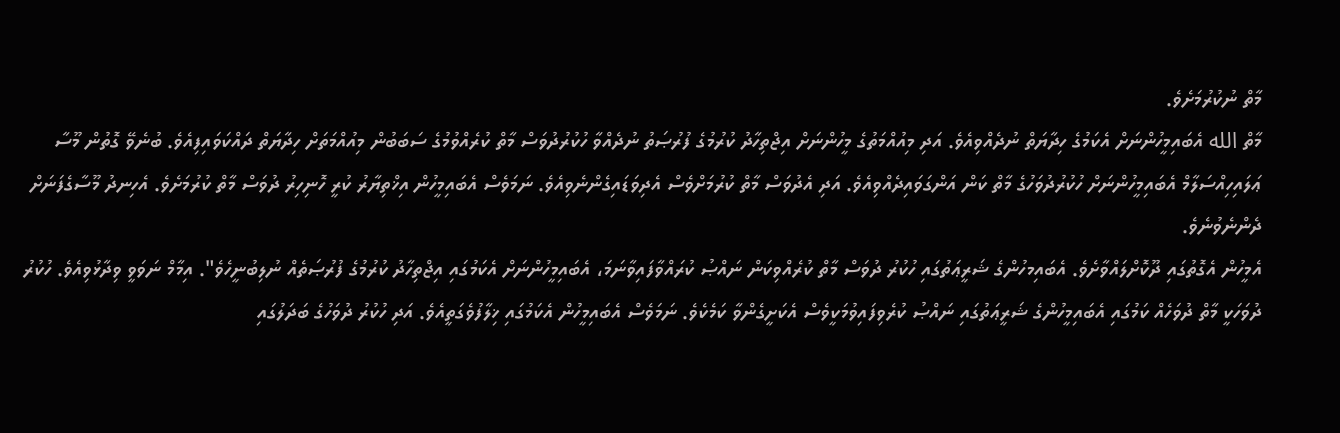މާތް ނުކުރުމަށެވެ.
މާތް الله އެބައިމީހުންނަށް އެކަމުގެ ހިދާޔަތް ނުދެއްވިއެވެ. އަދި މިއުއްމަތުގެ މީހުންނަށް އިޖްތިހާދު ކުރުމުގެ ފުރުޞަތު ނުދެއްވާ ހުކުރުދުވަސް މާތް ކުރެއްވުމުގެ ސަބަބުން މިއުއްމަތަށް ހިދާޔަތް ދައްކަވައިފިއެވެ. ބުނެވޭ ގޮތުން މޫސާ ޢަލައިހިއްސަލާމް އެބައިމީހުންނަށް ހުކުރުދުވަހުގެ މާތް ކަން އަންގަވައިދެއްވިއެވެ. އަދި އެދުވަސް މާތް ކުރުމަށްވެސް އެދިވަޑައިގެންނެވިއެވެ. ނަމަވެސް އެބައިމީހުން އިޚްތިޔާރު ކުރީ ހޮނިހިރު ދުވަސް މާތް ކުރުމަށެވެ. އެހިނދު މޫސާގެފަނަށް ދެންނެވުނެވެ.
އެމީހުން އެގޮތުގައި ދޫކޮށްލައްވާށެވެ. އެބައިމހުންގެ ޝަރީޢަތުގައި ހުކުރު ދުވަސް މާތް ކުރެއްވިކަން ނައްޞު ކުރައްވާފައިވާނަމަ، އެބައިމީހުންނަށް އެކަމުގައި އިޖްތިހާދު ކުރުމުގެ ފުރުޞަތެއް ނުލިބުނީހެވެ". އިމާމް ނަވަވީ ވިދާޅުވިއެވެ. ހުކުރު ދުވަހަކީ މާތް ދުވަހެއް ކަމުގައި އެބައިމީހުންގެ ޝަރީޢަތުގައި ނައްޞު ކުރެވިފައިވުމަކީވެސް އެކަށީގެންވާ ކަމެކެވެ. ނަމަވެސް އެބައިމީހުން އެކަމުގައި ޚިލާފުވެގަތީއެވެ. އަދި ހުކުރު ދުވަހުގެ ބަދަލުގައި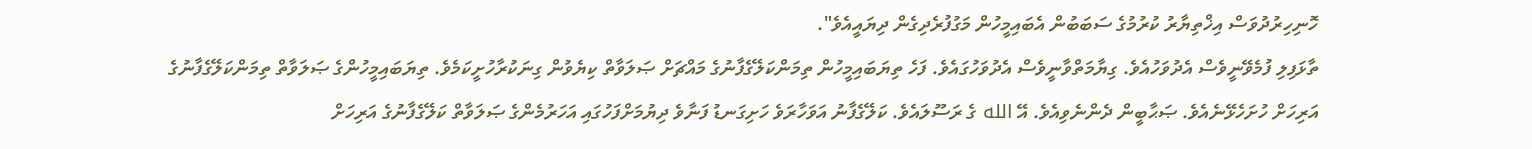ހޮނިހިރުދުވަސް އިޚްތިޔާރު ކުރުމުގެ ސަބަބުން އެބައިމީހުން މަގުފުރެދިގެން ދިޔައީއެވެ".
ތާޅަފިލި ފުމެވޭނީވެސް އެދުވަހުއެވެ. ގިޔާމަތްވާނީވެސް އެދުވަހުގައެވެ. ފަހެ ތިޔަބައިމީހުން ތިމަންކަލޭގެފާނުގެ މައްޗަށް ޞަލަވާތް ކިޔެވުން ގިނަކުރާހުށީކަމެވެ. ތިޔަބައިމީހުންގެ ޞަލަވާތް ތިމަންކަލޭގެފާނުގެ އަރިހަށް ހުށަހެޅޭނެއެވެ. ޞަޙާބީން ދެންނެވިއެވެ. އޭ الله ގެ ރަސޫލައެވެ. ކަލޭގެފާނު އަވަހާރަވެ ހަށިގަނޑު ފަނާވެ ދިޔުމަށްފަހުގައި އަހަރުމެންގެ ޞަލަވާތް ކަލޭގެފާނުގެ އަރިހަށް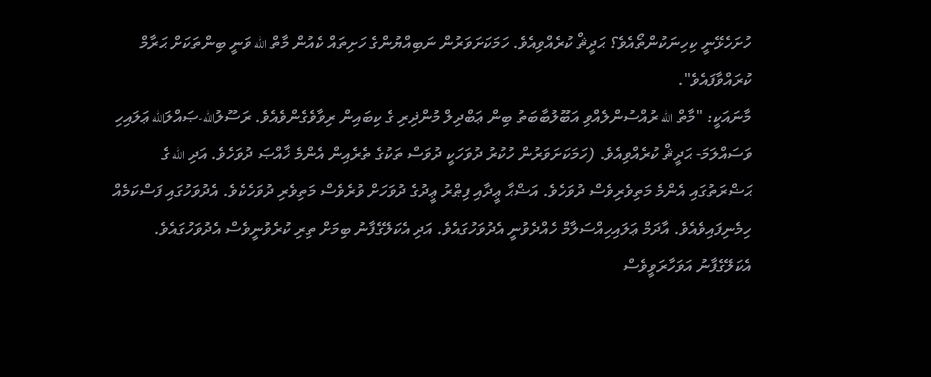ހުށަހެޅޭނީ ކިހިނަކުންތޯއެވެ؟ ޙަދީޘް ކުރެއްވިއެވެ. ހަމަކަށަވަރުން ނަބިއްޔުންގެ ހަށިތައް ކެއުން މާތް الله ވަނީ ބިންތަކަށް ޙަރާމް ކުރައްވާފައެވެ".
މާނައަކީ: "މާތް الله ރުއްސުންލެއްވި އަބޫލުބާބަތު ބިން ޢަބްދިލް މުންޛިރި ގެ ކިބައިން ރިވާވެގެންވެއެވެ. ރަސޫލުالله-ޞައްލަالله ޢަލައިހި ވަސައްލަމަ- ޙަދީޘް ކުރެއްވިއެވެ. (ހަމަކަށަވަރުން ހުކުރު ދުވަހަކީ ދުވަސް ތަކުގެ ތެރެއިން އެންމެ ޚާއްޞަ ދުވަހެވެ. އަދި الله ގެ ޙަޟްރަތުގައި އެންމެ މަތިވެރިވެސް ދުވަހެވެ. އަޟްޙާ ޢީދާއި ފިޠްރު ޢީދުގެ ދުވަހަށް ވުރެވެސް މަތިވެރި ދުވަހެކެވެ. އެދުވަހުގައި ފަސްކަމެއް ހިމެނިފައިވެއެވެ. އާދަމް ޢަލައިހިއްސަލާމް ހެއްދެވުނީ އެދުވަހުގައެވެ. އަދި އެކަލޭގެފާނު ބިމަށް ތިރި ކުރެވުނީވެސް އެދުވަހުގައެވެ. އެކަލޭގެފާނު އަވަހާރަވީވެސް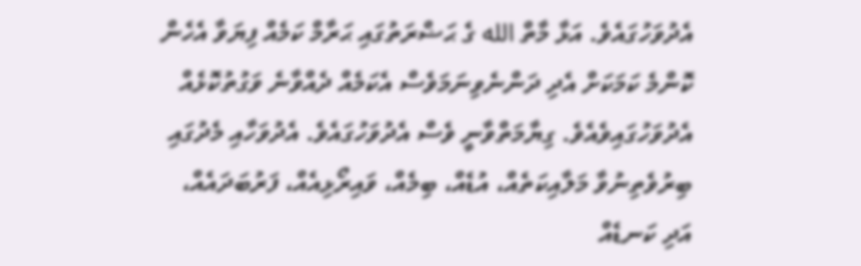އެދުވަހުގައެވެ. އަޅާ މާތް الله ގެ ޙަޟްރަތުގައި ޙަރާމް ކަމެއް ފިޔަވާ އެހެން ކޮންމެ ކަމަކަށް އެދި ދަންނެވިނަމަވެސް އެކަމެއް ދެއްވާނެ ވަގުތުކޮޅެއް އެދުވަހުގައިވެއެވެ. ގިޔާމަތްވާނީ ވެސް އެދުވަހުގައެވެ. އެދުވަހާއި މެދުގައި ބިރުވެތިނުވާ މަލާއިކަތެއް، އުޑެއް، ބިމެއް، ވައިރޯޅިއެއް، ފަރުބަދައެއް، އަދި ކަނޑެއް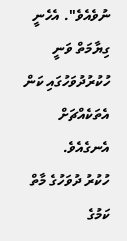ނުވެއެވެ". އެހެނީ ގިޔާމަތް ވަނީ ހުކުރުދުވަހުގައި ކަން އެތަކެއްޗަށް އެނގެއެވެ.
ހުކުރު ދުވަހުގެ މާތް ކަމުގެ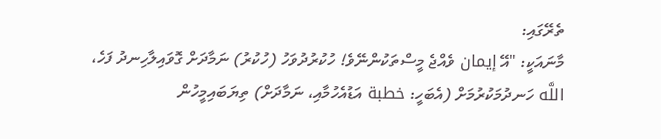ތެރޭގައި:
މާނައަކީ: "އޭ إيمان ވެއްޖެ މީސްތަކުންނޭވެ! ހުކުރުދުވަހު (ހުކުރު) ނަމާދަށް ގޮވައިލާހިނދު ފަހެ، اللَّه ހަނދުމަކުރުމަށް (އެބަހީ: خطبة އަޑުއެހުމާއި، ނަމާދަށް) ތިޔަބައިމީހުން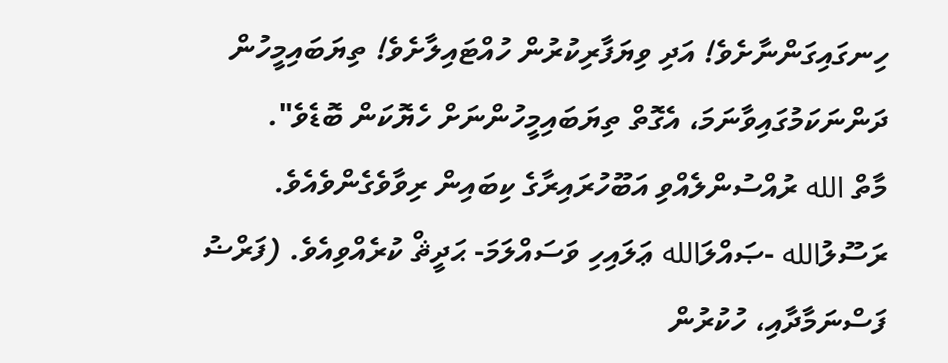ހިނގައިގަންނާށެވެ! އަދި ވިޔަފާރިކުރުން ހުއްޓައިލާށެވެ! ތިޔަބައިމީހުން ދަންނަކަމުގައިވާނަމަ، އެގޮތް ތިޔަބައިމީހުންނަށް ހެޔޮކަން ބޮޑެވެ".
މާތް الله ރުއްސުންލެއްވި އަބޫހުރައިރާގެ ކިބައިން ރިވާވެގެންވެއެވެ. ރަސޫލުالله -ޞައްލަالله ޢަލައިހި ވަސައްލަމަ- ޙަދީޘް ކުރެއްވިއެވެ. (ފަރްޟު ފަސްނަމާދާއި، ހުކުރުން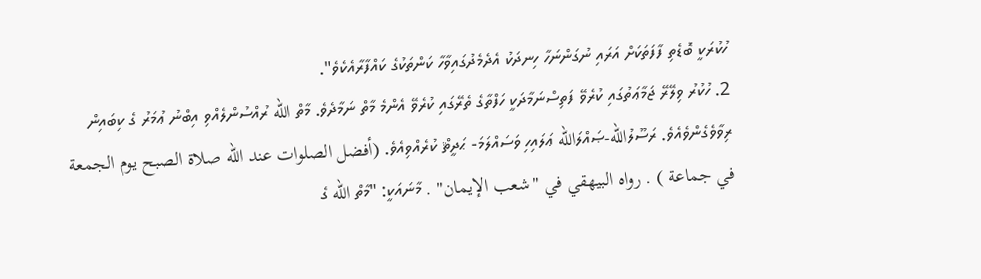ހުކުރަކީ ބޮޑެތި ފާފަތަކަށް އަރައި ނުގަންނަހާ ހިނދަކު އެދެމެދުގައިވާހާ ކަންތަކުގެ ކައްފާރާއެކެވެ".
2. ހުކުރު ވިލޭރޭ ޖަމާޢަތުގައި ކުރެވޭ ފަތިސްނަމާދަކީ ހަފްތާގެ ތެރޭގައި ކުރެވޭ އެންމެ މާތް ނަމާދެވެ. މާތް الله ރުއްސުންލެއްވި އިބްނު ޢުމަރު ގެ ކިބައިން ރިވާވެގެންވެއެވެ. ރަސޫލުالله-ޞައްލަالله ޢަލައިހި ވަސައްލަމަ- ޙަދީޘް ކުރެއްވިއެވެ. (أفضل الصلوات عند الله صلاة الصبح يوم الجمعة في جماعة ) . رواه البيهقي في "شعب الإيمان" . މާނައަކީ: "މާތް الله ގެ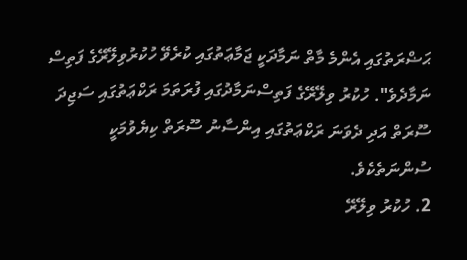ޙަޟްރަތުގައި އެންމެ މާތް ނަމާދަކީ ޖަމާޢަތުގައި ކުރެވޭ ހުކުރުވިލޭރޭގެ ފަތިސް ނަމާދެވެ". ހުކުރު ވިލޭރޭގެ ފަތިސްނަމާދުގައި ފުރަތަމަ ރަކްޢަތުގައި ސަޖިދަ ސޫރަތް އަދި ދެވަނަ ރަކްޢަތުގައި އިންސާނު ސޫރަތް ކިޔެވުމަކީ ސުންނަތެކެވެ.
2. ހުކުރު ވިލޭރޭ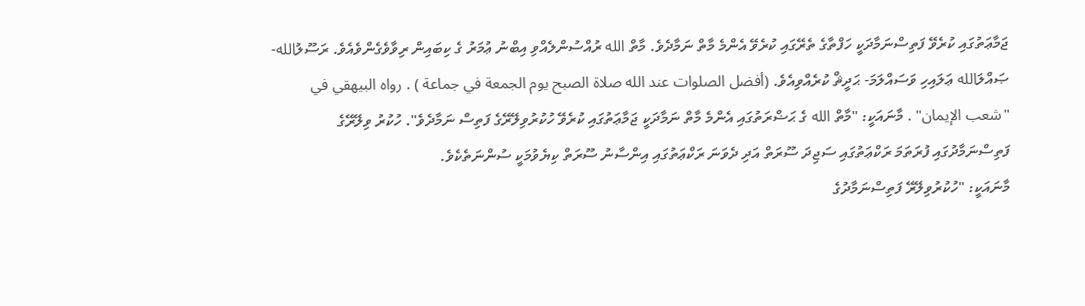ޖަމާޢަތުގައި ކުރެވޭ ފަތިސްނަމާދަކީ ހަފްތާގެ ތެރޭގައި ކުރެވޭ އެންމެ މާތް ނަމާދެވެ. މާތް الله ރުއްސުންލެއްވި އިބްނު ޢުމަރު ގެ ކިބައިން ރިވާވެގެންވެއެވެ. ރަސޫލުالله-ޞައްލަالله ޢަލައިހި ވަސައްލަމަ- ޙަދީޘް ކުރެއްވިއެވެ. (أفضل الصلوات عند الله صلاة الصبح يوم الجمعة في جماعة ) . رواه البيهقي في "شعب الإيمان" . މާނައަކީ: "މާތް الله ގެ ޙަޟްރަތުގައި އެންމެ މާތް ނަމާދަކީ ޖަމާޢަތުގައި ކުރެވޭ ހުކުރުވިލޭރޭގެ ފަތިސް ނަމާދެވެ". ހުކުރު ވިލޭރޭގެ ފަތިސްނަމާދުގައި ފުރަތަމަ ރަކްޢަތުގައި ސަޖިދަ ސޫރަތް އަދި ދެވަނަ ރަކްޢަތުގައި އިންސާނު ސޫރަތް ކިޔެވުމަކީ ސުންނަތެކެވެ.
މާނައަކީ: "ހުކުރުވިލޭރޭ ފަތިސްނަމާދުގެ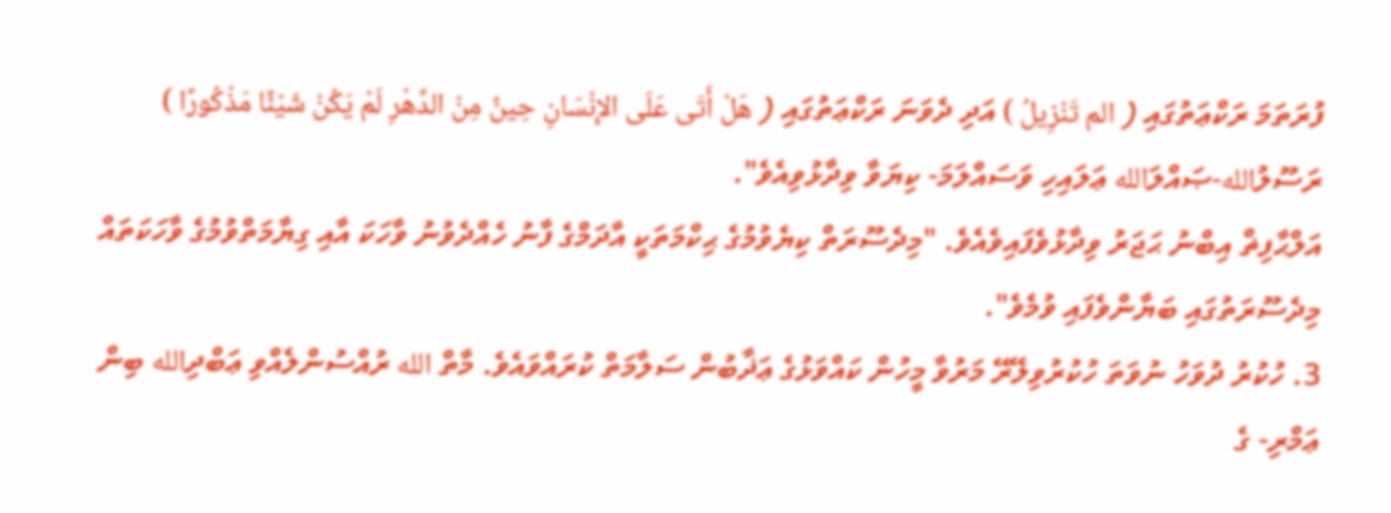ފުރަތަމަ ރަކްޢަތުގައި ( الم تَنْزِيلُ ) އަދި ދެވަނަ ރަކްޢަތުގައި ( هَلْ أَتَى عَلَى الإِنْسَانِ حِينٌ مِنْ الدَّهْرِ لَمْ يَكُنْ شَيْئًا مَذْكُورًا ) ރަސޫލުالله-ޞައްލަالله ޢަލައިހި ވަސައްލަމަ- ކިޔަވާ ވިދާޅުވިއެވެ".
އަލްޙާފިޡް އިބްނު ޙަޖަރު ވިދާޅުވެފައިވެއެވެ. "މިދެސޫރަތް ކިޔެވުމުގެ ޙިކްމަތަކީ އާދަމްގެ ފާނު ހެއްދެވުނު ވާހަކަ އާއި ގިޔާމަތްވުމުގެ ވާހަކަތައް މިދެސޫރަތުގައި ބަޔާންވެފައި ވުމެވެ".
3. ހުކުރު ދުވަހު ނުވަތަ ހުކުރުވިލޭރޭ މަރުވާ މީހުން ކައްވަޅުގެ ޢަޛާބުން ސަލާމަތް ކުރައްވައެވެ. މާތް الله ރުއްސުންލެއްވި ޢަބްދިالله ބިން ޢަމްރި- ގެ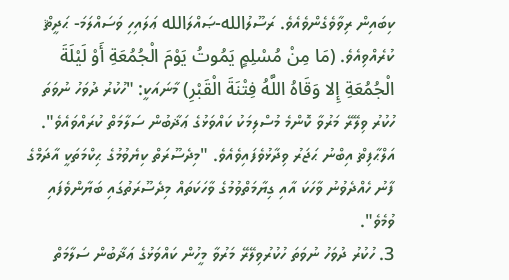ކިބައިން ރިވާވެގެންވެއެވެ. ރަސޫލުالله-ޞައްލަالله ޢަލައިހި ވަސައްލަމަ- ޙަދީޘް ކުރެއްވިއެވެ. (مَا مِنْ مُسْلِمٍ يَمُوتُ يَوْمَ الْجُمُعَةِ أَوْ لَيْلَةَ الْجُمُعَةِ إِلا وَقَاهُ اللَّهُ فِتْنَةَ الْقَبْرِ) މާނައަކީ: "ހުކުރު ދުވަހު ނުވަތަ ހުކުރު ވިލޭރޭ މަރުވާ ކޮންމެ މުސްލިމަކު ކައްވަޅުގެ ޢަޛާބުން ސަލާމަތް ކުރައްވައެވެ".
އަލްޙާފިޡް އިބްނު ޙަޖަރު ވިދާޅުވެފައިވެއެވެ. "މިދެސޫރަތް ކިޔެވުމުގެ ޙިކްމަތަކީ އާދަމްގެ ފާނު ހެއްދެވުނު ވާހަކަ އާއި ގިޔާމަތްވުމުގެ ވާހަކަތައް މިދެސޫރަތުގައި ބަޔާންވެފައި ވުމެވެ".
3. ހުކުރު ދުވަހު ނުވަތަ ހުކުރުވިލޭރޭ މަރުވާ މީހުން ކައްވަޅުގެ ޢަޛާބުން ސަލާމަތް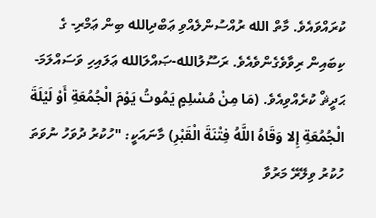ކުރައްވައެވެ. މާތް الله ރުއްސުންލެއްވި ޢަބްދިالله ބިން ޢަމްރި- ގެ ކިބައިން ރިވާވެގެންވެއެވެ. ރަސޫލުالله-ޞައްލަالله ޢަލައިހި ވަސައްލަމަ- ޙަދީޘް ކުރެއްވިއެވެ. (مَا مِنْ مُسْلِمٍ يَمُوتُ يَوْمَ الْجُمُعَةِ أَوْ لَيْلَةَ الْجُمُعَةِ إِلا وَقَاهُ اللَّهُ فِتْنَةَ الْقَبْرِ) މާނައަކީ: "ހުކުރު ދުވަހު ނުވަތަ ހުކުރު ވިލޭރޭ މަރުވާ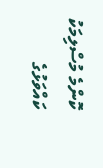ކޮންމެ މުސްލިމަކު ކައްވަޅުގެ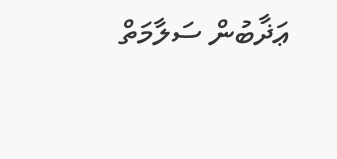ޢަޛާބުން ސަލާމަތް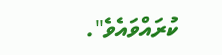ކުރައްވައެވެ".